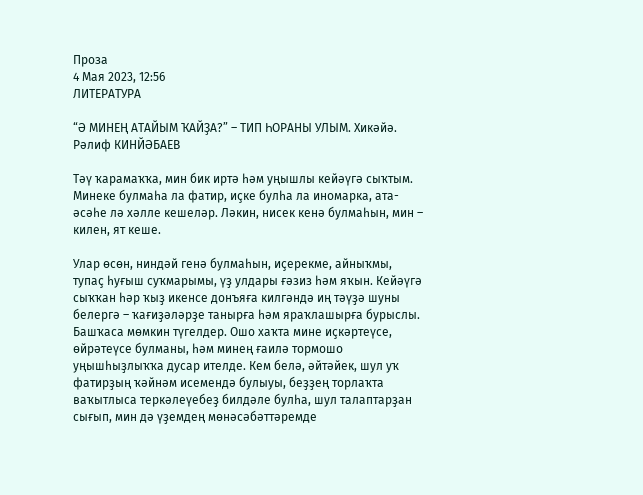Проза
4 Мая 2023, 12:56
ЛИТЕРАТУРА

“Ә МИНЕҢ АТАЙЫМ ҠАЙҘА?” – ТИП ҺОРАНЫ УЛЫМ. Хикәйә. Рәлиф КИНЙӘБАЕВ

Тәү ҡарамаҡҡа, мин бик иртә һәм уңышлы кейәүгә сыҡтым. Минеке булмаһа ла фатир, иҫке булһа ла иномарка, ата-әсәһе лә хәлле кешеләр. Ләкин, нисек кенә булмаһын, мин – килен, ят кеше.

Улар өсөн, ниндәй генә булмаһын, иҫерекме, айныҡмы, тупаҫ һуғыш суҡмарымы, үҙ улдары ғәзиз һәм яҡын. Кейәүгә сыҡҡан һәр ҡыҙ икенсе донъяға килгәндә иң тәүҙә шуны белергә – ҡағиҙәләрҙе танырға һәм яраҡлашырға бурыслы. Башҡаса мөмкин түгелдер. Ошо хаҡта мине иҫкәртеүсе, өйрәтеүсе булманы, һәм минең ғаилә тормошо уңышһыҙлыҡҡа дусар ителде. Кем белә, әйтәйек, шул уҡ фатирҙың ҡәйнәм исемендә булыуы, беҙҙең торлаҡта ваҡытлыса теркәлеүебеҙ билдәле булһа, шул талаптарҙан сығып, мин дә үҙемдең мөнәсәбәттәремде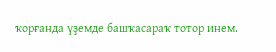ҡорғанда үҙемде башҡасараҡ тотор инем.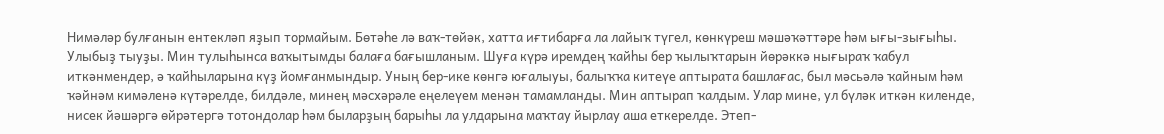Нимәләр булғанын ентекләп яҙып тормайым. Бөтәһе лә ваҡ-төйәк, хатта иғтибарға ла лайыҡ түгел, көнкүреш мәшәҡәттәре һәм ығы-зығыһы. Улыбыҙ тыуҙы. Мин тулыһынса ваҡытымды балаға бағышланым. Шуға күрә иремдең ҡайһы бер ҡылыҡтарын йөрәккә нығыраҡ ҡабул иткәнмендер, ә ҡайһыларына күҙ йомғанмындыр. Уның бер-ике көнгә юғалыуы, балыҡҡа китеүе аптырата башлағас, был мәсьәлә ҡайным һәм ҡәйнәм кимәленә күтәрелде, билдәле, минең мәсхәрәле еңелеүем менән тамамланды. Мин аптырап ҡалдым. Улар мине, ул бүләк иткән киленде, нисек йәшәргә өйрәтергә тотондолар һәм быларҙың барыһы ла улдарына маҡтау йырлау аша еткерелде. Этеп-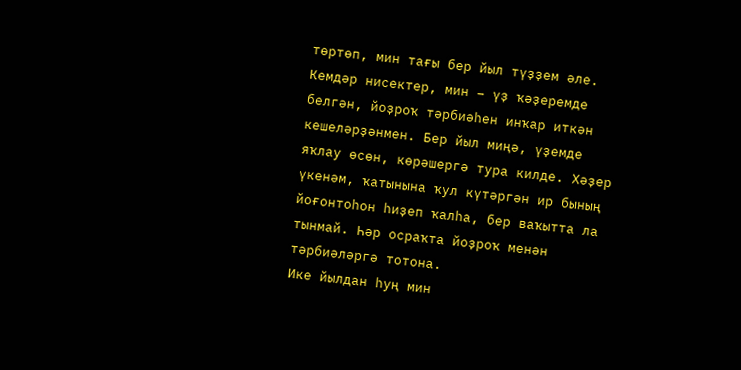төртөп, мин тағы бер йыл түҙҙем әле. Кемдәр нисектер, мин – үҙ ҡәҙеремде белгән, йоҙроҡ тәрбиәһен инҡар иткән кешеләрҙәнмен. Бер йыл миңә, үҙемде яҡлау өсөн, көрәшергә тура килде. Хәҙер үкенәм, ҡатынына ҡул күтәргән ир бының йоғонтоһон һиҙеп ҡалһа, бер ваҡытта ла тынмай. Һәр осраҡта йоҙроҡ менән тәрбиәләргә тотона.
Ике йылдан һуң мин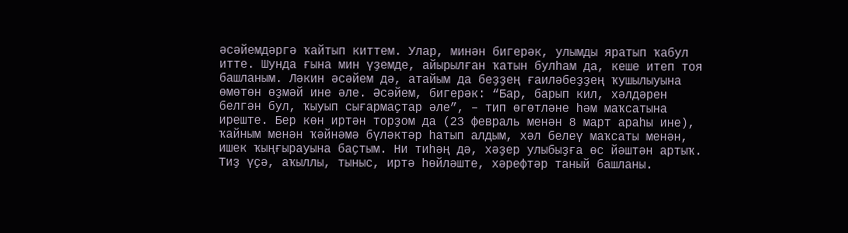әсәйемдәргә ҡайтып киттем. Улар, минән бигерәк, улымды яратып ҡабул итте. Шунда ғына мин үҙемде, айырылған ҡатын булһам да, кеше итеп тоя башланым. Ләкин әсәйем дә, атайым да беҙҙең ғаиләбеҙҙең ҡушылыуына өмөтөн өҙмәй ине әле. Әсәйем, бигерәк: “Бар, барып кил, хәлдәрен белгән бул, ҡыуып сығармаҫтар әле”, – тип өгөтләне һәм маҡсатына иреште. Бер көн иртән торҙом да (23 февраль менән 8 март араһы ине), ҡайным менән ҡәйнәмә бүләктәр һатып алдым, хәл белеү маҡсаты менән, ишек ҡыңғырауына баҫтым. Ни тиһәң дә, хәҙер улыбыҙға өс йәштән артыҡ. Тиҙ үҫә, аҡыллы, тыныс, иртә һөйләште, хәрефтәр таный башланы.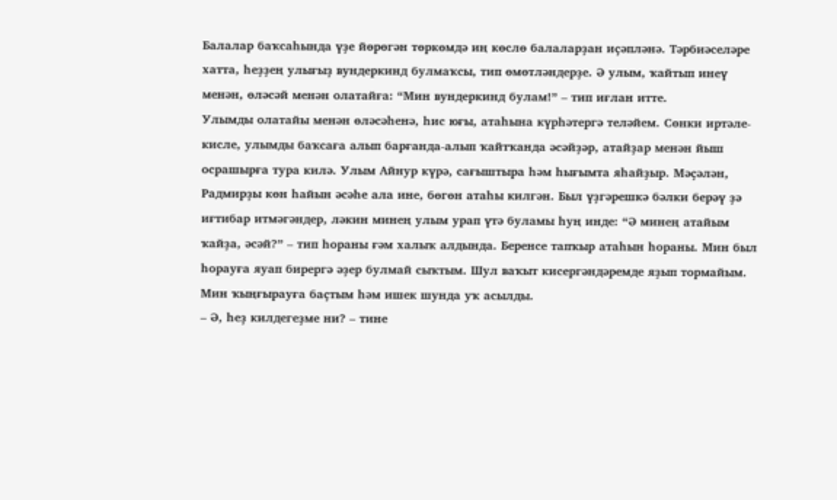Балалар баҡсаһында үҙе йөрөгән төркөмдә иң көслө балаларҙан иҫәпләнә. Тәрбиәселәре хатта, һеҙҙең улығыҙ вундеркинд булмаҡсы, тип өмөтләндерҙе. Ә улым, ҡайтып инеү менән, өләсәй менән олатайға: “Мин вундеркинд булам!” – тип иғлан итте.
Улымды олатайы менән өләсәһенә, һис юғы, атаһына күрһәтергә теләйем. Сөнки иртәле-кисле, улымды баҡсаға алып барғанда-алып ҡайтҡанда әсәйҙәр, атайҙар менән йыш осрашырға тура килә. Улым Айнур күрә, сағыштыра һәм һығымта яһайҙыр. Мәҫәлән, Радмирҙы көн һайын әсәһе ала ине, бөгөн атаһы килгән. Был үҙгәрешкә бәлки берәү ҙә иғтибар итмәгәндер, ләкин минең улым урап үтә буламы һуң инде: “Ә минең атайым ҡайҙа, әсәй?” – тип һораны ғәм халыҡ алдында. Беренсе тапҡыр атаһын һораны. Мин был һорауға яуап бирергә әҙер булмай сыҡтым. Шул ваҡыт кисергәндәремде яҙып тормайым.
Мин ҡыңғырауға баҫтым һәм ишек шунда уҡ асылды.
– Ә, һеҙ килдегеҙме ни? – тине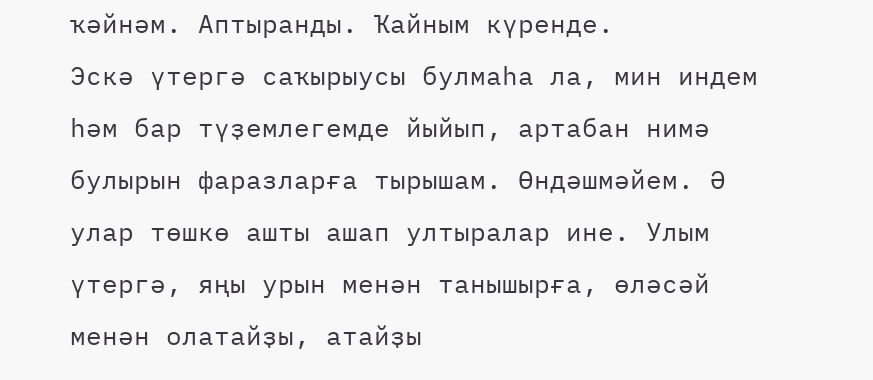ҡәйнәм. Аптыранды. Ҡайным күренде.
Эскә үтергә саҡырыусы булмаһа ла, мин индем һәм бар түҙемлегемде йыйып, артабан нимә булырын фаразларға тырышам. Өндәшмәйем. Ә улар төшкө ашты ашап ултыралар ине. Улым үтергә, яңы урын менән танышырға, өләсәй менән олатайҙы, атайҙы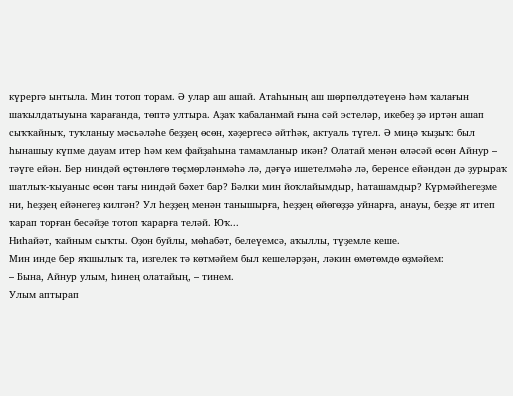күрергә ынтыла. Мин тотоп торам. Ә улар аш ашай. Атаһының аш шөрпөлдәтеүенә һәм ҡалағын шаҡылдатыуына ҡарағанда, төптә ултыра. Аҙаҡ ҡабаланмай ғына сәй эстеләр, икебеҙ ҙә иртән ашап сыҡҡайныҡ, туҡланыу мәсьәләһе беҙҙең өсөн, хәҙергесә әйтһәк, актуаль түгел. Ә миңә ҡыҙыҡ: был һынашыу күпме дауам итер һәм кем файҙаһына тамамланыр икән? Олатай менән өләсәй өсөн Айнур – тәүге ейән. Бер ниндәй өҫтөнлөгө төҫмөрләнмәһә лә, дәғүә ишетелмәһә лә, беренсе ейәндән дә ҙурыраҡ шатлыҡ-ҡыуаныс өсөн тағы ниндәй бәхет бар? Бәлки мин йоҡлайымдыр, һаташамдыр? Күрмәйһегеҙме ни, һеҙҙең ейәнегеҙ килгән? Ул һеҙҙең менән танышырға, һеҙҙең өйөгөҙҙә уйнарға, анауы, беҙҙе ят итеп ҡарап торған бесәйҙе тотоп ҡарарға теләй. Юҡ...
Ниһайәт, ҡайным сыҡты. Оҙон буйлы, мөһабәт, белеүемсә, аҡыллы, түҙемле кеше.
Мин инде бер яҡшылыҡ та, изгелек тә көтмәйем был кешеләрҙән, ләкин өмөтөмдө өҙмәйем:
– Бына, Айнур улым, һинең олатайың, – тинем.
Улым аптырап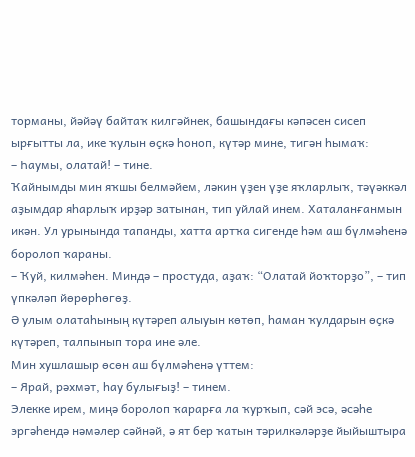торманы, йәйәү байтаҡ килгәйнек, башындағы кәпәсен сисеп ырғытты ла, ике ҡулын өҫкә һоноп, күтәр мине, тигән һымаҡ:
– Һаумы, олатай! – тине.
Ҡайнымды мин яҡшы белмәйем, ләкин үҙен үҙе яҡларлыҡ, тәүәккәл аҙымдар яһарлыҡ ирҙәр затынан, тип уйлай инем. Хаталанғанмын икән. Ул урынында тапанды, хатта артҡа сигенде һәм аш бүлмәһенә боролоп ҡараны.
– Ҡуй, килмәһен. Миндә – простуда, аҙаҡ: “Олатай йоҡторҙо”, – тип үпкәләп йөрөрһөгөҙ.
Ә улым олатаһының күтәреп алыуын көтөп, һаман ҡулдарын өҫкә күтәреп, талпынып тора ине әле.
Мин хушлашыр өсөн аш бүлмәһенә үттем:
– Ярай, рәхмәт, һау булығыҙ! – тинем.
Элекке ирем, миңә боролоп ҡарарға ла ҡурҡып, сәй эсә, әсәһе эргәһендә нәмәлер сәйнәй, ә ят бер ҡатын тәрилкәләрҙе йыйыштыра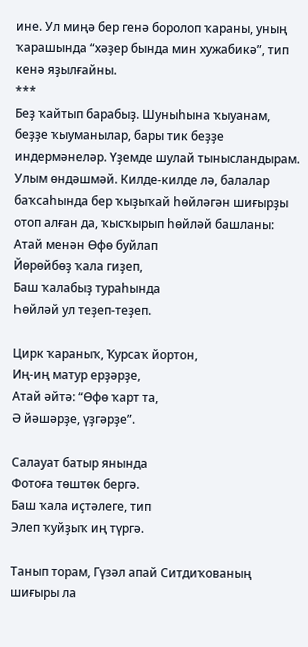ине. Ул миңә бер генә боролоп ҡараны, уның ҡарашында “хәҙер бында мин хужабикә”, тип кенә яҙылғайны.
***
Беҙ ҡайтып барабыҙ. Шуныһына ҡыуанам, беҙҙе ҡыуманылар, бары тик беҙҙе индермәнеләр. Үҙемде шулай тынысландырам. Улым өндәшмәй. Килде-килде лә, балалар баҡсаһында бер ҡыҙыҡай һөйләгән шиғырҙы отоп алған да, ҡысҡырып һөйләй башланы:
Атай менән Өфө буйлап
Йөрөйбөҙ ҡала гиҙеп,
Баш ҡалабыҙ тураһында
Һөйләй ул теҙеп-теҙеп.

Цирк ҡараныҡ, Ҡурсаҡ йортон,
Иң-иң матур ерҙәрҙе,
Атай әйтә: “Өфө ҡарт та,
Ә йәшәрҙе, үҙгәрҙе”.

Салауат батыр янында
Фотоға төштөк бергә.
Баш ҡала иҫтәлеге, тип
Элеп ҡуйҙыҡ иң түргә.

Танып торам, Гүзәл апай Ситдиҡованың шиғыры ла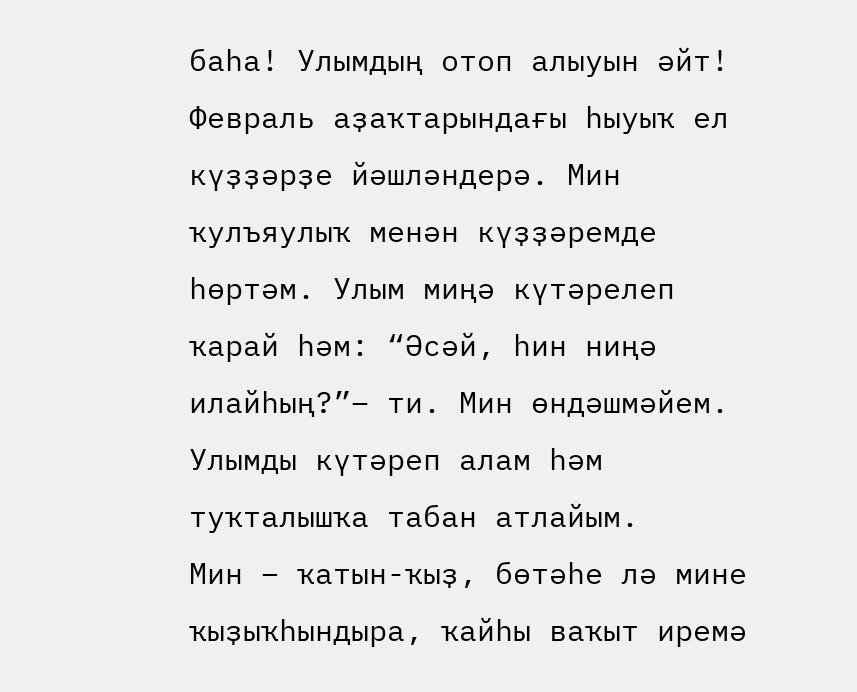баһа! Улымдың отоп алыуын әйт!
Февраль аҙаҡтарындағы һыуыҡ ел күҙҙәрҙе йәшләндерә. Мин ҡулъяулыҡ менән күҙҙәремде һөртәм. Улым миңә күтәрелеп ҡарай һәм: “Әсәй, һин ниңә илайһың?”– ти. Мин өндәшмәйем. Улымды күтәреп алам һәм туҡталышҡа табан атлайым.
Мин – ҡатын-ҡыҙ, бөтәһе лә мине ҡыҙыҡһындыра, ҡайһы ваҡыт иремә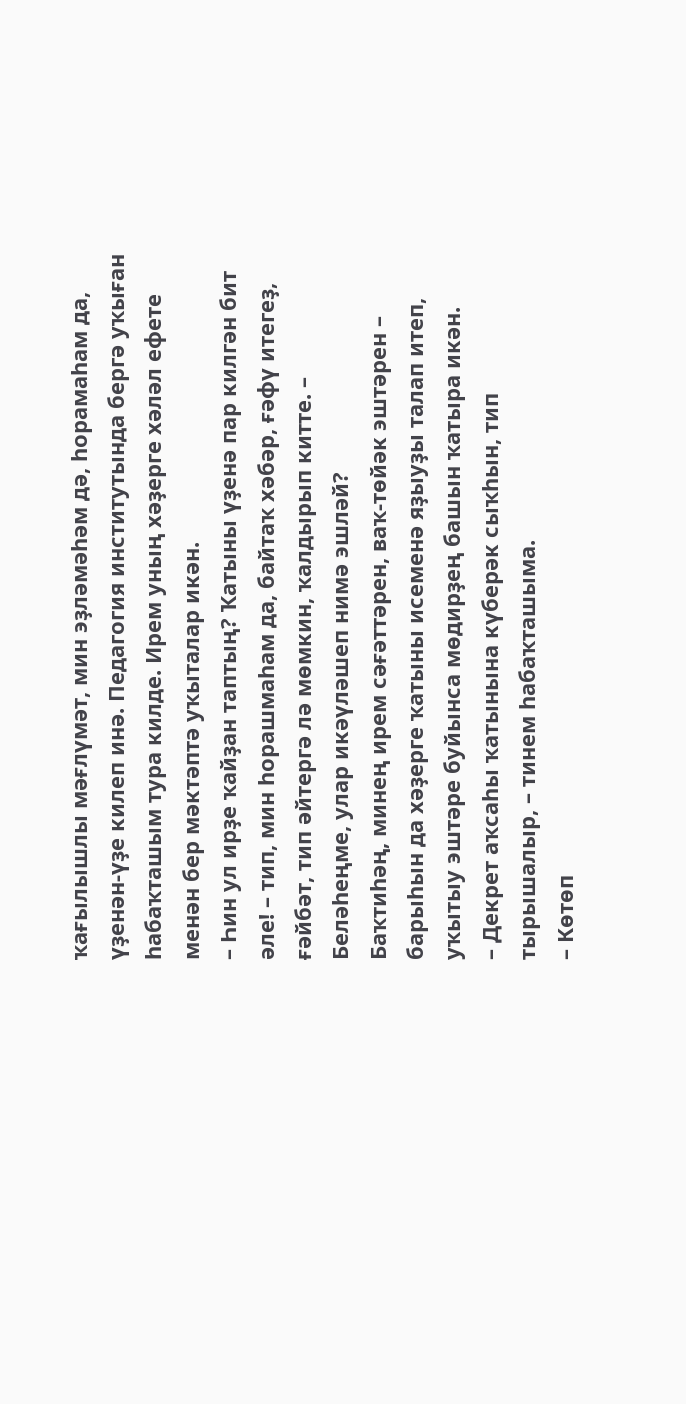ҡағылышлы мәғлүмәт, мин эҙләмәһәм дә, һорамаһам да, үҙенән-үҙе килеп инә. Педагогия институтында бергә уҡыған һабаҡташым тура килде. Ирем уның хәҙерге хәләл ефете менән бер мәктәптә уҡыталар икән.
– Һин ул ирҙе ҡайҙан таптың? Ҡатыны үҙенә пар килгән бит әле! – тип, мин һорашмаһам да, байтаҡ хәбәр, ғәфү итегеҙ, ғәйбәт, тип әйтергә лә мөмкин, ҡалдырып китте. – Беләһеңме, улар икәүләшеп нимә эшләй?
Баҡтиһәң, минең ирем сәғәттәрен, ваҡ-төйәк эштәрен – барыһын да хәҙерге ҡатыны исеменә яҙыуҙы талап итеп, уҡытыу эштәре буйынса мөдирҙең башын ҡатыра икән.
– Декрет аҡсаһы ҡатынына күберәк сыҡһын, тип тырышалыр, – тинем һабаҡташыма.
– Көтөп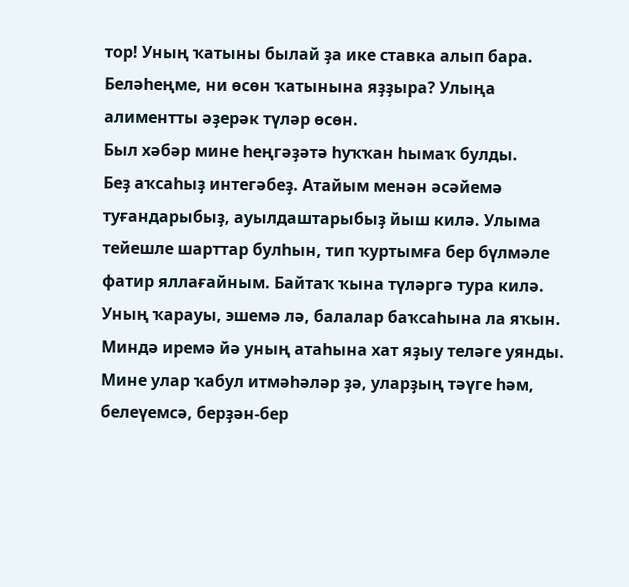тор! Уның ҡатыны былай ҙа ике ставка алып бара. Беләһеңме, ни өсөн ҡатынына яҙҙыра? Улыңа алиментты әҙерәк түләр өсөн.
Был хәбәр мине һеңгәҙәтә һуҡҡан һымаҡ булды.
Беҙ аҡсаһыҙ интегәбеҙ. Атайым менән әсәйемә туғандарыбыҙ, ауылдаштарыбыҙ йыш килә. Улыма тейешле шарттар булһын, тип ҡуртымға бер бүлмәле фатир яллағайным. Байтаҡ ҡына түләргә тура килә. Уның ҡарауы, эшемә лә, балалар баҡсаһына ла яҡын.
Миндә иремә йә уның атаһына хат яҙыу теләге уянды. Мине улар ҡабул итмәһәләр ҙә, уларҙың тәүге һәм, белеүемсә, берҙән-бер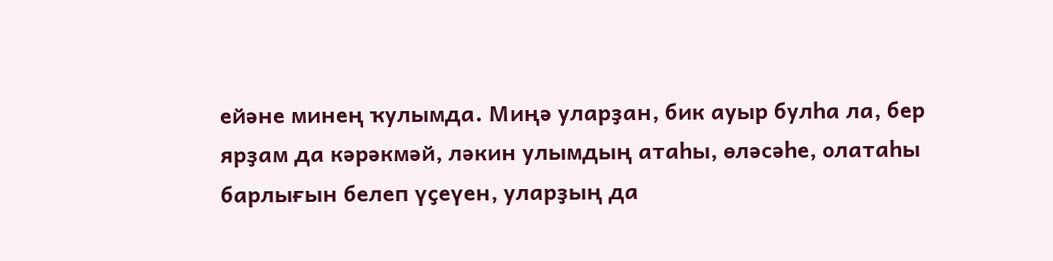ейәне минең ҡулымда. Миңә уларҙан, бик ауыр булһа ла, бер ярҙам да кәрәкмәй, ләкин улымдың атаһы, өләсәһе, олатаһы барлығын белеп үҫеүен, уларҙың да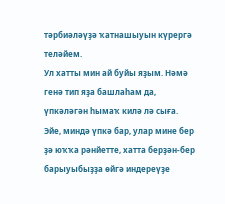тәрбиәләүҙә ҡатнашыуын күрергә теләйем.
Ул хатты мин ай буйы яҙым. Нәмә генә тип яҙа башлаһам да, үпкәләгән һымаҡ килә лә сыға. Эйе, миндә үпкә бар, улар мине бер ҙә юҡҡа рәнйетте, хатта берҙән-бер барыуыбыҙҙа өйгә индереүҙе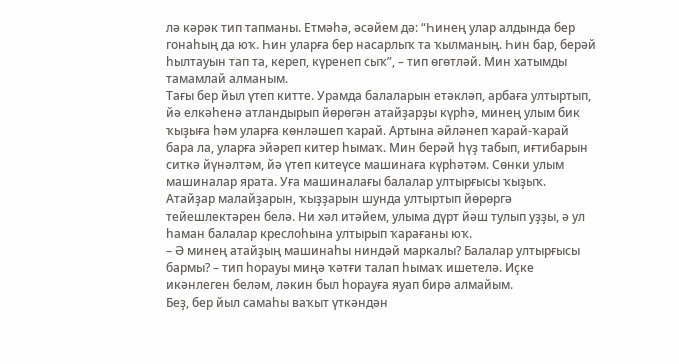лә кәрәк тип тапманы. Етмәһә, әсәйем дә: “Һинең улар алдында бер гонаһың да юҡ. Һин уларға бер насарлыҡ та ҡылманың. Һин бар, берәй һылтауын тап та, кереп, күренеп сыҡ”, – тип өгөтләй. Мин хатымды тамамлай алманым.
Тағы бер йыл үтеп китте. Урамда балаларын етәкләп, арбаға ултыртып, йә елкәһенә атландырып йөрөгән атайҙарҙы күрһә, минең улым бик ҡыҙыға һәм уларға көнләшеп ҡарай. Артына әйләнеп ҡарай-ҡарай бара ла, уларға эйәреп китер һымаҡ. Мин берәй һүҙ табып, иғтибарын ситкә йүнәлтәм, йә үтеп китеүсе машинаға күрһәтәм. Сөнки улым машиналар ярата. Уға машиналағы балалар ултырғысы ҡыҙыҡ. Атайҙар малайҙарын, ҡыҙҙарын шунда ултыртып йөрөргә тейешлектәрен белә. Ни хәл итәйем, улыма дүрт йәш тулып уҙҙы, ә ул һаман балалар креслоһына ултырып ҡарағаны юҡ.
– Ә минең атайҙың машинаһы ниндәй маркалы? Балалар ултырғысы бармы? – тип һорауы миңә ҡәтғи талап һымаҡ ишетелә. Иҫке икәнлеген беләм, ләкин был һорауға яуап бирә алмайым.
Беҙ, бер йыл самаһы ваҡыт үткәндән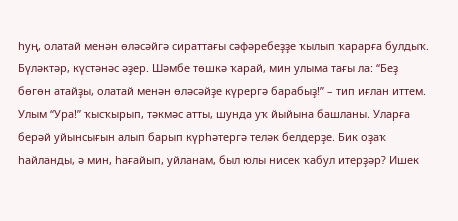һуң, олатай менән өләсәйгә сираттағы сәфәребеҙҙе ҡылып ҡарарға булдыҡ. Бүләктәр, күстәнәс әҙер. Шәмбе төшкә ҡарай, мин улыма тағы ла: “Беҙ бөгөн атайҙы, олатай менән өләсәйҙе күрергә барабыҙ!” – тип иғлан иттем.
Улым “Ура!” ҡысҡырып, тәкмәс атты, шунда уҡ йыйына башланы. Уларға берәй уйынсығын алып барып күрһәтергә теләк белдерҙе. Бик оҙаҡ һайланды, ә мин, һағайып, уйланам, был юлы нисек ҡабул итерҙәр? Ишек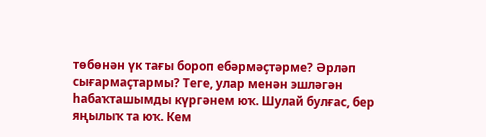төбөнән үк тағы бороп ебәрмәҫтәрме? Әрләп сығармаҫтармы? Теге, улар менән эшләгән һабаҡташымды күргәнем юҡ. Шулай булғас, бер яңылыҡ та юҡ. Кем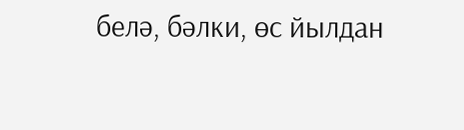белә, бәлки, өс йылдан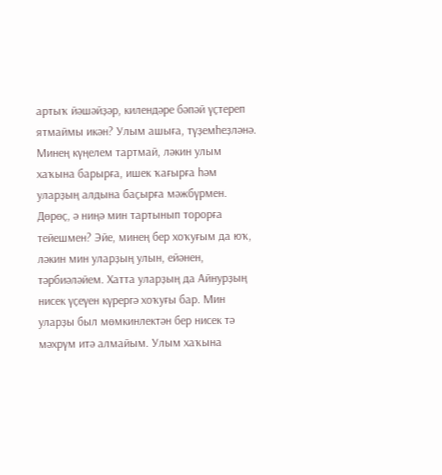артыҡ йәшәйҙәр, килендәре бәпәй үҫтереп ятмаймы икән? Улым ашыға, түҙемһеҙләнә. Минең күңелем тартмай, ләкин улым хаҡына барырға, ишек ҡағырға һәм уларҙың алдына баҫырға мәжбүрмен. Дөрөҫ, ә ниңә мин тартынып торорға тейешмен? Эйе, минең бер хоҡуғым да юҡ, ләкин мин уларҙың улын, ейәнен, тәрбиәләйем. Хатта уларҙың да Айнурҙың нисек үҫеүен күрергә хоҡуғы бар. Мин уларҙы был мөмкинлектән бер нисек тә мәхрүм итә алмайым. Улым хаҡына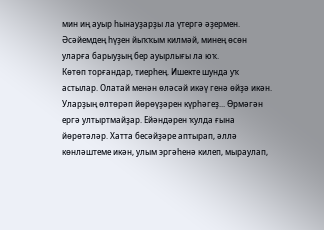мин иң ауыр һынауҙарҙы ла үтергә әҙермен. Әсәйемдең һүҙен йыҡҡым килмәй, минең өсөн уларға барыуҙың бер ауырлығы ла юҡ.
Көтөп торғандар, тиерһең. Ишекте шунда уҡ астылар. Олатай менән өләсәй икәү генә өйҙә икән. Уларҙың өлтөрәп йөрөүҙәрен күрһәгеҙ... Өрмәгән ергә ултыртмайҙар. Ейәндәрен ҡулда ғына йөрөтәләр. Хатта бесәйҙәре аптырап, әллә көнләштеме икән, улым эргәһенә килеп, мыраулап,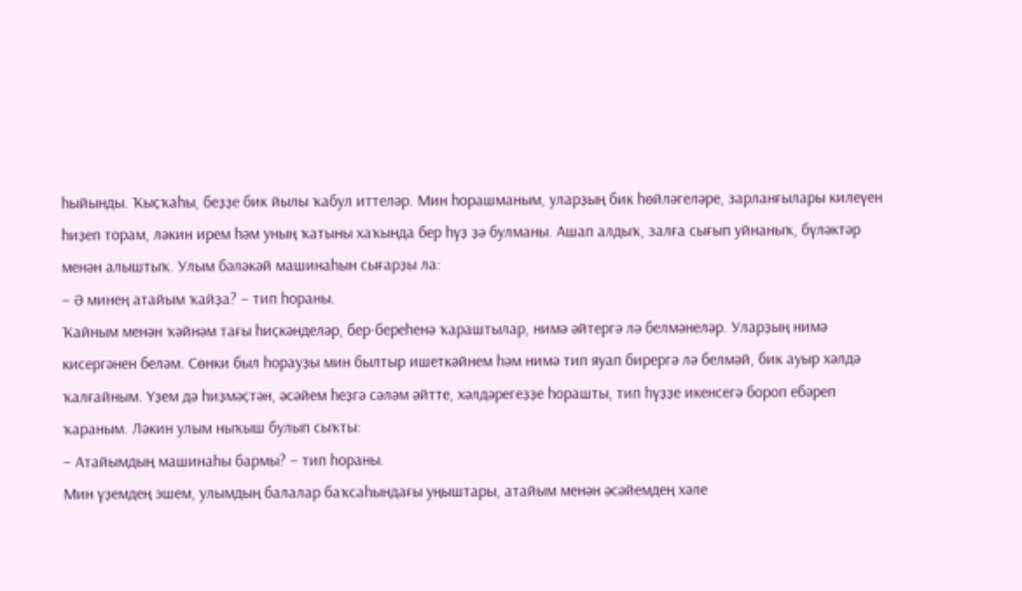һыйынды. Ҡыҫҡаһы, беҙҙе бик йылы ҡабул иттеләр. Мин һорашманым, уларҙың бик һөйләгеләре, зарланғылары килеүен һиҙеп торам, ләкин ирем һәм уның ҡатыны хаҡында бер һүҙ ҙә булманы. Ашап алдыҡ, залға сығып уйнаныҡ, бүләктәр менән алыштыҡ. Улым бәләкәй машинаһын сығарҙы ла:
– Ә минең атайым ҡайҙа? – тип һораны.
Ҡайным менән ҡәйнәм тағы һиҫкәнделәр, бер-береһенә ҡараштылар, нимә әйтергә лә белмәнеләр. Уларҙың нимә кисергәнен беләм. Сөнки был һорауҙы мин былтыр ишеткәйнем һәм нимә тип яуап бирергә лә белмәй, бик ауыр хәлдә ҡалғайным. Үҙем дә һиҙмәҫтән, әсәйем һеҙгә сәләм әйтте, хәлдәрегеҙҙе һорашты, тип һүҙҙе икенсегә бороп ебәреп ҡараным. Ләкин улым ныҡыш булып сыҡты:
– Атайымдың машинаһы бармы? – тип һораны.
Мин үҙемдең эшем, улымдың балалар баҡсаһындағы уңыштары, атайым менән әсәйемдең хәле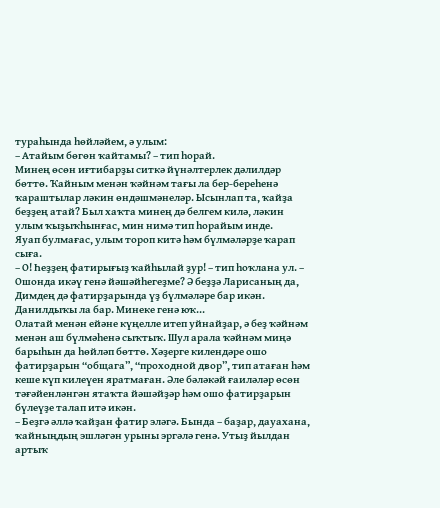тураһында һөйләйем, ә улым:
– Атайым бөгөн ҡайтамы? – тип һорай.
Минең өсөн иғтибарҙы ситкә йүнәлтерлек дәлилдәр бөттө. Ҡайным менән ҡәйнәм тағы ла бер-береһенә ҡараштылар ләкин өндәшмәнеләр. Ысынлап та, ҡайҙа беҙҙең атай? Был хаҡта минең дә белгем килә, ләкин улым ҡыҙыҡһынғас, мин нимә тип һорайым инде.
Яуап булмағас, улым тороп китә һәм бүлмәләрҙе ҡарап сыға.
– О! Һеҙҙең фатирығыҙ ҡайһылай ҙур! – тип һоҡлана ул. – Ошонда икәү генә йәшәйһегеҙме? Ә беҙҙә Ларисаның да, Димдең дә фатирҙарында үҙ бүлмәләре бар икән. Данилдыҡы ла бар. Минеке генә юҡ...
Олатай менән ейәне күңелле итеп уйнайҙар, ә беҙ ҡәйнәм менән аш бүлмәһенә сыҡтыҡ. Шул арала ҡәйнәм миңә барыһын да һөйләп бөттө. Хәҙерге килендәре ошо фатирҙарын “общага”, “проходной двор”, тип атаған һәм кеше күп килеүен яратмаған. Әле бәләкәй ғаиләләр өсөн тәғәйенләнгән ятаҡта йәшәйҙәр һәм ошо фатирҙарын бүлеүҙе талап итә икән.
– Беҙгә әллә ҡайҙан фатир эләгә. Бында – баҙар, дауахана, ҡайныңдың эшләгән урыны эргәлә генә. Утыҙ йылдан артыҡ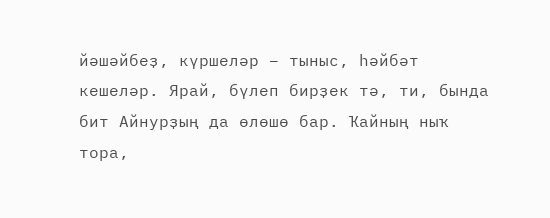йәшәйбеҙ, күршеләр – тыныс, һәйбәт кешеләр. Ярай, бүлеп бирҙек тә, ти, бында бит Айнурҙың да өлөшө бар. Ҡайның ныҡ тора,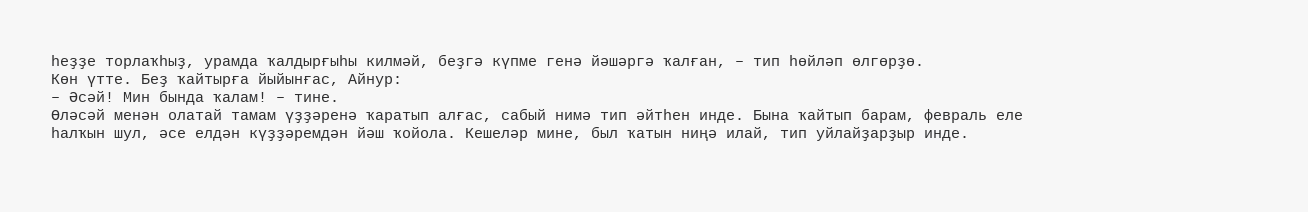һеҙҙе торлаҡһыҙ, урамда ҡалдырғыһы килмәй, беҙгә күпме генә йәшәргә ҡалған, – тип һөйләп өлгөрҙө.
Көн үтте. Беҙ ҡайтырға йыйынғас, Айнур:
– Әсәй! Мин бында ҡалам! – тине.
Өләсәй менән олатай тамам үҙҙәренә ҡаратып алғас, сабый нимә тип әйтһен инде. Бына ҡайтып барам, февраль еле һалҡын шул, әсе елдән күҙҙәремдән йәш ҡойола. Кешеләр мине, был ҡатын ниңә илай, тип уйлайҙарҙыр инде.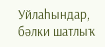Уйлаһындар, бәлки шатлыҡ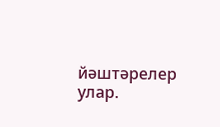йәштәрелер улар.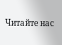Читайте нас